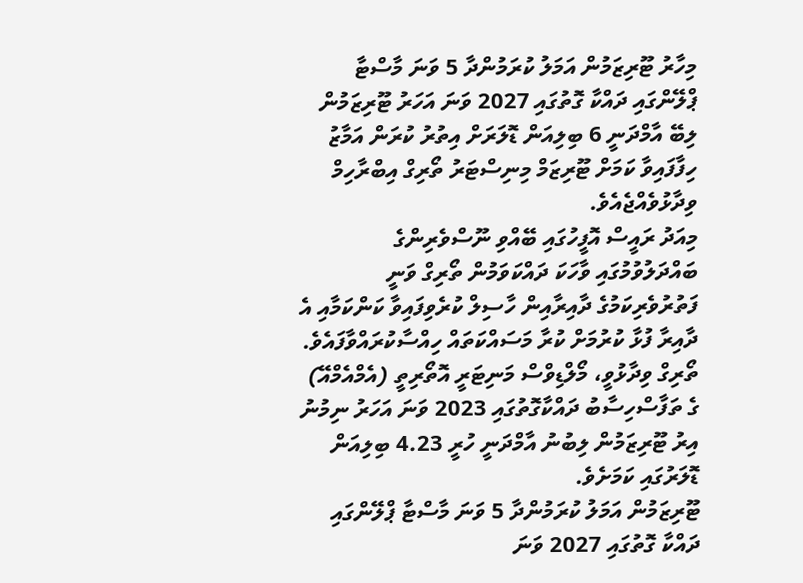މިހާރު ޓޫރިޒަމުން އަމަލު ކުރަމުންދާ 5 ވަނަ މާސްޓާ ޕްލޭންގައި ދައްކާ ގޮތުގައި 2027 ވަނަ އަހަރު ޓޫރިޒަމުން ލިބޭ އާމްދަނީ 6 ބިލިއަން ޑޮލަރަށް އިތުރު ކުރަން އަމާޒު ހިފާފައިވާ ކަމަށް ޓޫރިޒަމް މިނިސްޓަރު ތޯރިގް އިބްރާހިމް ވިދާޅުވެއްޖެއެވެ.
މިއަދު ރައީސް އޮފީހުގައި ބޭއްވި ނޫސްވެރިންގެ ބައްދަލުވުމުގައި ވާހަކަ ދައްކަވަމުން ތޯރިގް ވަނީ ފަތުރުވެރިކަމުގެ ދާއިރާއިން ހާސިލް ކުރެވިފައިވާ ކަންކަމާއި އެ ދާއިރާ ފުޅާ ކުރުމަށް ކުރާ މަސައްކަތައް ހިއްސާކުރައްވާފައެވެ. ތޯރިގް ވިދާޅުވީ، މޯލްޑިވްސް މަނިޓަރީ އޮތޯރިތީ (އެމްއެމްއޭ) ގެ ތަފާސްހިސާބު ދައްކާގޮތުގައި 2023 ވަނަ އަހަރު ނިމުނު އިރު ޓޫރިޒަމުން ލިބުނު އާމްދަނީ ހުރީ 4.23 ބިލިއަން ޑޮލަރުގައި ކަމަށެވެ.
ޓޫރިޒަމުން އަމަލު ކުރަމުންދާ 5 ވަނަ މާސްޓާ ޕްލޭންގައި ދައްކާ ގޮތުގައި 2027 ވަނަ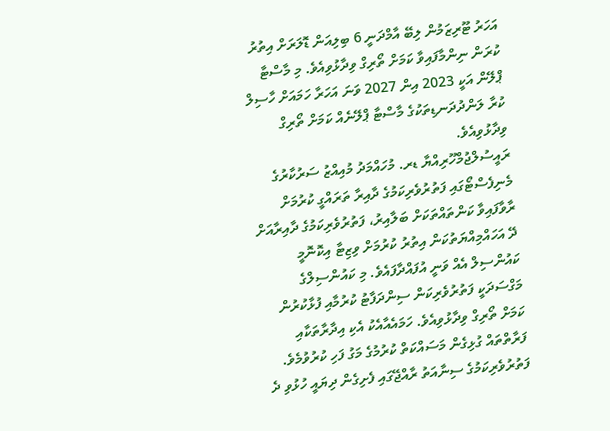އަހަރު ޓޫރިޒަމުން ލިބޭ އާމްދަނީ 6 ބިލިއަން ޑޮލަރަށް އިތުރު ކުރަން ނިންމާފައިވާ ކަމަށް ތޯރިގް ވިދާޅުވިއެވެ. މި މާސްޓާ ޕްލޭން އަކީ 2023 އިން 2027 ވަނަ އަހަރާ ހަމައަށް ހާސިލް ކުރާ ލަންދުދަނޑިތަކުގެ މާސްޓާ ޕްލޭނެއް ކަމަށް ތޯރިގް ވިދާޅުވިއެވެ.
ރައީސުލްޖުމްހޫރިއްޔާ ޑރ. މުހައްމަދު މުއިއްޒު ސަރުކާރުގެ މެނިފެސްޓޯގައި ފަތުރުވެރިކަމުގެ ދާއިރާ ތަރައްގީ ކުރުމަށް ރާވާފައިވާ ކަންތައްތަކަށް ބަލާއިރު، ފަތުރުވެރިކަމުގެ ދާއިރާއަށް ދޭ އަހައްމިއްޔަތުކަން އިތުރު ކުރުމަށް ވިޒިޓާ އިކޮނޮމީ ކައުންސިލް އެއް ވަނީ އުފައްދާފައެވެ. މި ކައުންސިލްގެ މަގްސަދަކީ ފަތުރުވެރިކަން ސިންދަފާޓު ކުރުމާއި ފުޅާކުރުން ކަމަށް ތޯރިގް ވިދާޅުވިއެވެ. ހަމައެއާއެކު އެކި އިދާރާތަކާއި ފަރާތްތައް ގުޅިގެން މަސައްކަތް ކުރުމުގެ މަގު ފަހި ކުރުވުމެވެ.
ފަތުރުވެރިކަމުގެ ސިނާއަތު ރާއްޖޭގައި ފެށިގެން ދިޔައީ ހުޅުވި ދެ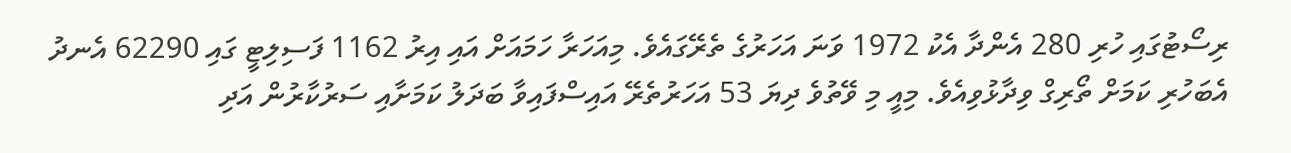ރިސޯޓުގައި ހުރި 280 އެންދާ އެކު 1972 ވަނަ އަހަރުގެ ތެރޭގައެވެ. މިއަހަރާ ހަމައަށް އައި އިރު 1162 ފަސިލިޓީ ގައި 62290 އެނދު އެބަހުރި ކަމަށް ތޯރިގް ވިދާޅުވިއެވެ. މިއީ މި ވޭތުވެ ދިޔަ 53 އަހަރުތެރޭ އައިސްފައިވާ ބަދަލު ކަމަށާއި ސަރުކާރުން އަދި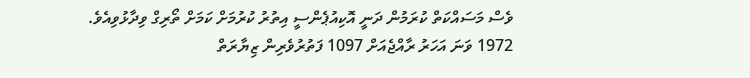ވެސް މަސައްކަތް ކުރަމުން ދަނީ އޮކިއުޕެންސީ އިތުރު ކުރުމަށް ކަމަށް ތޯރިގް ވިދާޅުވިއެވެ.
1972 ވަނަ އަހަރު ރާއްޖެއަށް 1097 ފަތުރުވެރިން ޒިޔާރަތް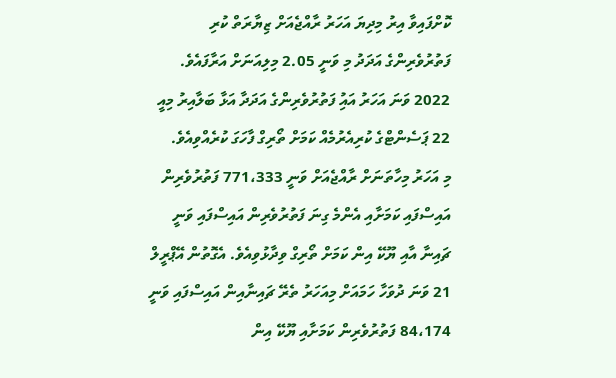ކޮށްފައިވާ އިރު މިދިޔަ އަހަރު ރާއްޖެއަށް ޒިޔާރަތް ކުރި ފަތުރުވެރިންގެ އަދަދު މި ވަނީ 2.05 މިލިއަނަށް އަރާފައެވެ. 2022 ވަނަ އަހަރު އައުި ފަތުރުވެރިންގެ އަދަދާ އަޅާ ބަލާއިރު މިއީ 22 ޕަސެންޓްގެ ކުރިއެރުމެއް ކަމަށް ތޯރިގް ފާހަގަ ކުރެއްވިއެވެ.
މި އަހަރު މިހާތަނަށް ރާއްޖެއަށް ވަނީ 771،333 ފަތުރުވެރިން އައިސްފައި ކަމަށާއި އެންމެ ގިނަ ފަތުރުވެރިން އައިސްފައި ވަނީ ޗައިނާ އާއި ޔޫކޭ އިން ކަމަށް ތޯރިގް ވިދާޅުވިއެވެ. އެގޮތުން އޭޕްރީލް 21 ވަނަ ދުވަހާ ހަމައަށް މިއަހަރު ތެރޭ ޗައިނާއިން އައިސްފައި ވަނީ 84،174 ފަތުރުވެރިން ކަމަށާއި ޔޫކޭ އިން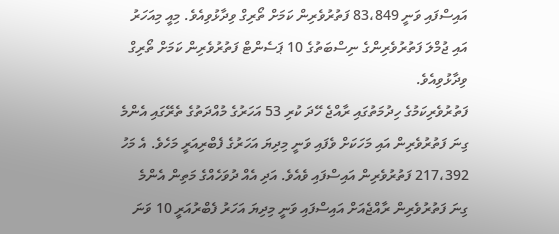އައިސްފައި ވަނީ 83،849 ފަތުރުވެރިން ކަމަށް ތޯރިގް ވިދާޅުވިއެވެ. މިއީ މިއަހަރު އައި ޖުމްލަ ފަތުރުވެރިންގެ ނިސްބަތުގެ 10 ޕަސެންޓް ފަތުރުވެރިން ކަމަށް ތޯރިގް ވިދާޅުވިއެވެ.
ފަތުރުވެރިކަމުގެ ހިދުމަތުގައި ރާއްޖެ ހޭދަ ކުރި 53 އަހަރުގެ މުއްދަތުގެ ތެރޭގައި އެންމެ ގިނަ ފަތުރުވެރިން އައި މަހަކަށް ވެފައި ވަނީ މިދިޔަ އަހަރުގެ ފެބްރިއަރީ މަހެވެ. އެ މަހު 217،392 ފަތުރުވެރިން އައިސްފައި ވެއެވެ. އަދި އެއް ދުވަހެއްގެ މަތިން އެންމެ ގިނަ ފަތުރުވެރިން ރާއްޖެއަށް އައިސްފައި ވަނީ މިދިޔަ އަހަރު ފެބްރުއަރީ 10 ވަނަ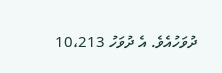ދުވަހުއެވެ. އެ ދުވަހު 10،213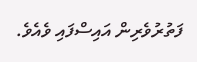ފަތުރުވެރިން އައިސްފައި ވެއެވެ.